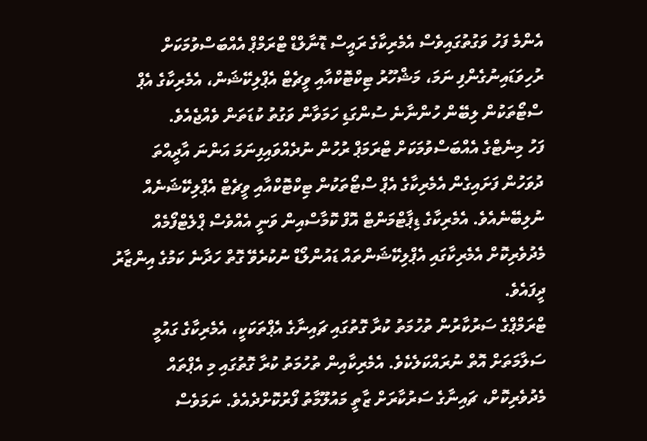އެންމެ ފަހު ވަގުތުގައިވެސް އެމެރިކާގެ ރައީސް ޑޮނާލްޑް ޓްރަމްޕް އެއްބަސްވުމަކަށް ރުހިވަޑައިނުގެންފި ނަމަ، މަޝްހޫރު ޓިކްޓޮކްއާއި ވީޗެޓް އެޕްލިކޭޝަން، އެމެރިކާގެ އެޕް ސްޓޯތަކުން ލިބޭން ހުންނާނެ ސުންގަޑި ހަމަވާން ވަގުތު ކުޑަތަން ވެއްޖެއެވެ.
ފަހު މިނެޓްގެ އެއްބަސްވުމަކަށް ޓްރަމަޕް ރުހުން ނުދެއްވައިފިނަމަ އަންނަ އާދީއްތަ ދުވަހުން ފަށައިގެން އެމެރިކާގެ އެޕް ސްޓޯތަކުން ޓިކްޓޮކްއާއި ވީޗެޓް އެޕްލިކޭޝަނެއް ނުލިބޭނެއެވެ. އެމެރިކާގެ ޑިޕާޓްމަންޓް އޮފް ކޮމާސްއިން ވަނީ އެއްވެސް ޕްލެޓްފޯމެއް މެދުވެރިކޮށް އެމެރިކާގައި އެޕްލިކޭޝަންތައް ޑައުންލޯޑް ނުކުރެވޭ ގޮތް ހަދާނެ ކަމުގެ އިންޒާރު ދީފައެވެ.
ޓްރަމްޕްގެ ސަރުކާރުން ތުހުމަތު ކުރާ ގޮތުގައި ޗައިނާގެ އެޕްތަކަކީ، އެމެރިކާގެ ގައުމީ ސަލާމަތަށް އޮތް ނުރައްކަލެކެވެ. އެމެރިކާއިން ތުހުމަތު ކުރާ ގޮތުގައި މި އެޕްތައް މެދުވެރިކޮށް، ޗައިނާގެ ސަރުކާރަށް ޒާތީ މައުލޫމާތު ފޯރުކޮށްދެއެވެ. ނަމަވެސް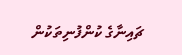ޗައިނާގެ ކުންފުނިތަކުން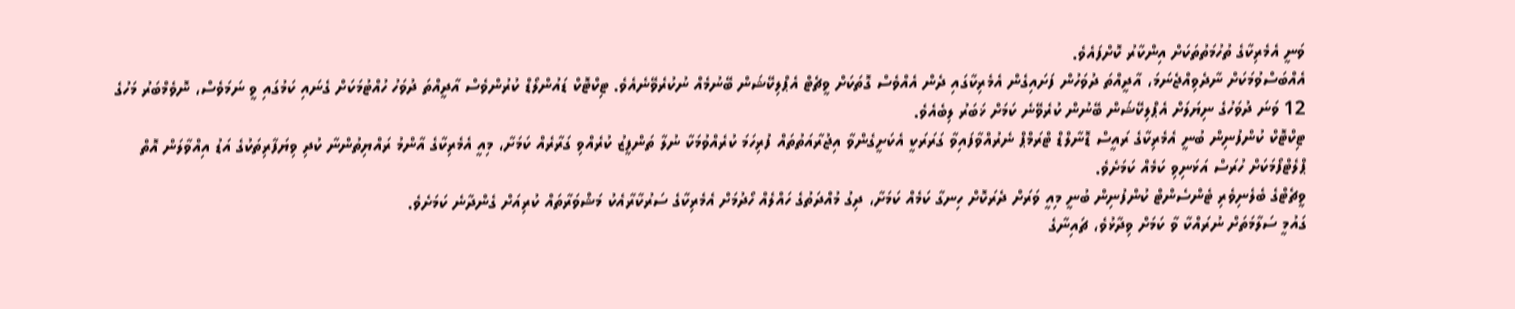ވަނީ އެމެރިކާގެ ތުހުމަތުތަކަށް އިންކާރު ކޮށްފައެވެ.
އެއްބަސްވުމަކަށް ނާދެވިއްޖެނަމަ، އާދީއްތަ ދުވަހުން ފަށައިގެން އެމެރިކާގައި ދެން އެއްވެސް ގޮތަކަށް ވީޗެޓް އެޕްލިކޭޝަން ބޭނުމެއް ނުކުރެވޭނެއެވެ. ޓިކްޓޮކް ޑައުންލޯޑް ކުރުންވެސް އާދީއްތަ ދުވަހު ހުއްޓުމަކަށް ގެނައި ކަމުގައި ވީ ނަމަވެސް، ނޮވެމްބަރު މަހުގެ 12 ވަނަ ދުވަހުގެ ނިޔަލަށް އެޕްލިކޭޝަން ބޭނުން ކުރެވޭނެ ކަމަށް ޚަބަރު ލިބެއެވެ.
ޓިކްޓޮކް ކުންފުނިން ބުނީ އެމެރިކާގެ ރައީސް ޑޮނާލްޑް ޓްރަމްޕް ނެރުއްވާފައިވާ ގަރަރަކީ އެކަށީގެންވާ އިޖުރާއަތުތައް ފުރިހަމަ ކުރެއްވުމަކާ ނުލާ ތަންފީޒު ކުރެއްވި ގަރާރެއް ކަމަށާ، މިއީ އެމެރިކާގެ އާންމު ރައްޔިތުންނާ ކުދި ވިޔަފާރިތަކުގެ އަޑު އިއްވާލަން އޮތް ޕްލެޓްފޯމަކަށް ހުރަސް އަޅަނިވި ކަމެއް ކަމަށެވެ.
ވީޗެޓްގެ ބެލެނިވެރި ޓެންސެންޓް ކުންފުނިން ބުނީ މިއީ ވަރަށް ދެރަކޮށް ހިނގާ ކަމެއް ކަމަށާ، ދިގު މުއްދަތުގެ ހައްލެއް ހޯދުމަށް އެމެރިކާގެ ސަރުކާރާއެކު މަޝްވަރާތައް ކުރިއަށް ގެންދާނެ ކަމަށެވެ.
ގައުމީ ސަލާމަތަށް ނުރައްކާ ވާ ކަމަށް ވިދާޅުވެ، ޗައިނާގެ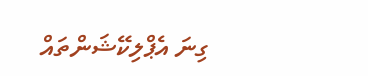ގިނަ އެޕްލިކޭޝަންތައް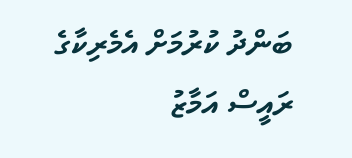ބަންދު ކުރުމަށް އެމެރިކާގެ ރައީސް އަމާޒު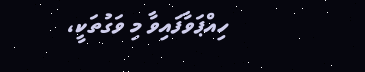ހިއްޕަވާފައިވާ މި ވަގުތަކީ،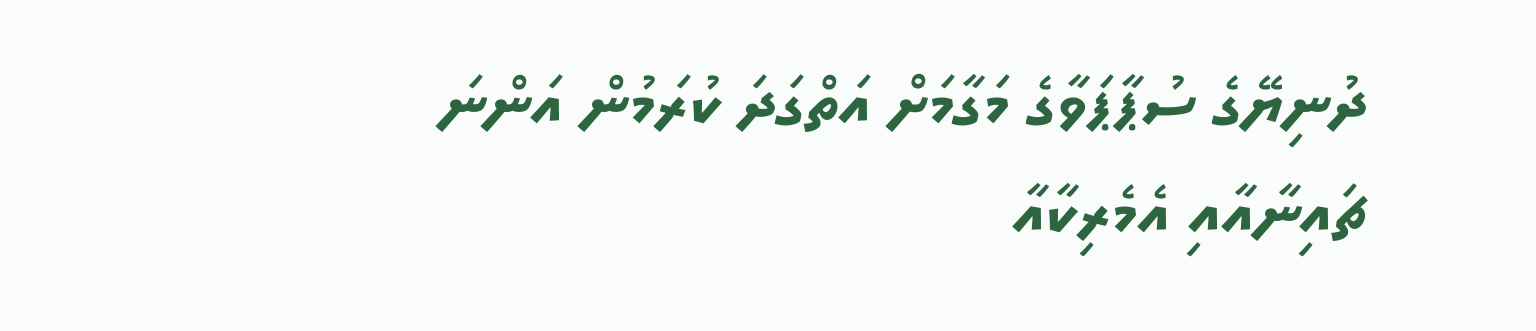ދުނިޔޭގެ ސުޕާޕަވާގެ މަގާމަށް އަތްގަދަ ކުރަމުން އަންނަ ޗައިނާއާއި އެމެރިކާއާ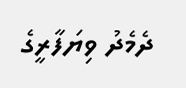ދެމެދު ވިޔަފާރީގެ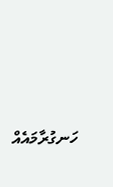ހަނގުރާމައެއް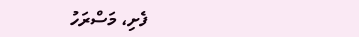ފެށި، މަސްރަހު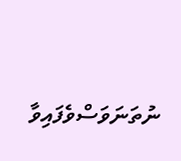ނުތަނަވަސްވެފައިވާ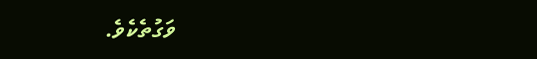ވަގުތެކެވެ.